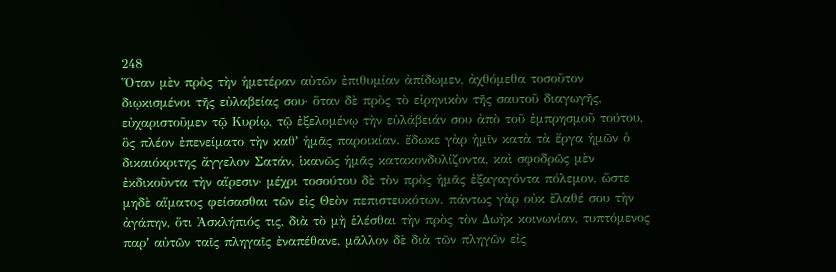248
Ὅταν μὲν πρὸς τὴν ἡμετέραν αὐτῶν ἐπιθυμίαν ἀπίδωμεν, ἀχθόμεθα τοσοῦτον διῳκισμένοι τῆς εὐλαβείας σου· ὅταν δὲ πρὸς τὸ εἰρηνικὸν τῆς σαυτοῦ διαγωγῆς, εὐχαριστοῦμεν τῷ Κυρίῳ, τῷ ἐξελομένῳ τὴν εὐλάβειάν σου ἀπὸ τοῦ ἐμπρησμοῦ τούτου, ὃς πλέον ἐπενείματο τὴν καθʼ ἡμᾶς παροικίαν. ἔδωκε γὰρ ἡμῖν κατὰ τὰ ἔργα ἡμῶν ὁ δικαιόκριτης ἄγγελον Σατάν, ἱκανῶς ἡμᾶς κατακονδυλίζοντα, καὶ σφοδρῶς μὲν ἐκδικοῦντα τὴν αἵρεσιν· μέχρι τοσούτου δὲ τὸν πρὸς ἡμᾶς ἐξαγαγόντα πόλεμον, ὥστε μηδὲ αἵματος φείσασθαι τῶν εἰς Θεὸν πεπιστευκότων. πάντως γὰρ οὐκ ἔλαθέ σου τὴν ἀγάπην, ὅτι Ἀσκλήπιός τις, διὰ τὸ μὴ ἑλέσθαι τὴν πρὸς τὸν Δωὴκ κοινωνίαν, τυπτόμενος παρʼ αὐτῶν ταῖς πληγαῖς ἐναπέθανε, μᾶλλον δὲ διὰ τῶν πληγῶν εἰς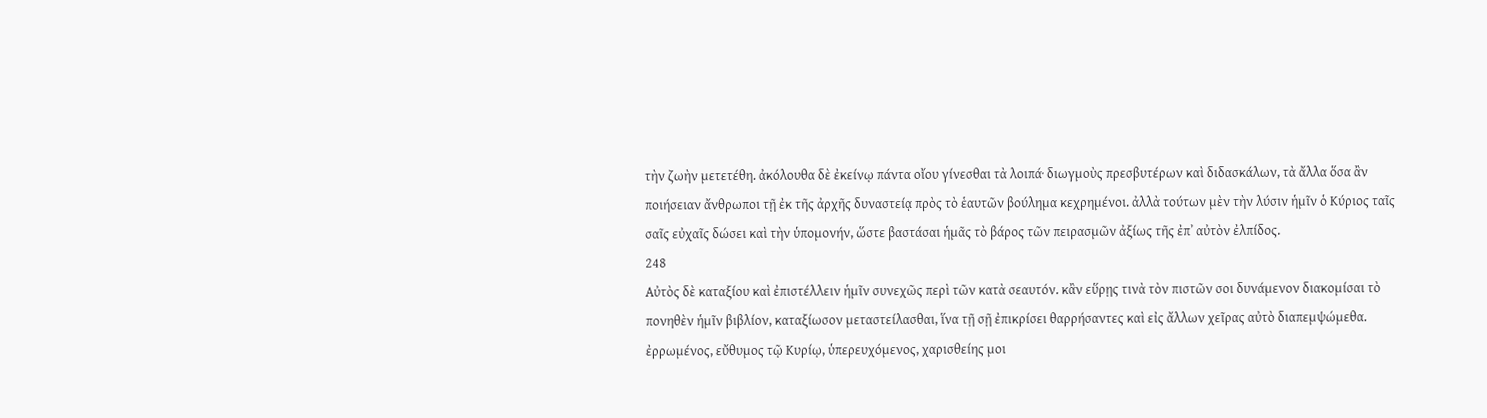τὴν ζωὴν μετετέθη. ἀκόλουθα δὲ ἐκείνῳ πάντα οἴου γίνεσθαι τὰ λοιπά· διωγμοὺς πρεσβυτέρων καὶ διδασκάλων, τὰ ἄλλα ὅσα ἂν ποιήσειαν ἄνθρωποι τῇ ἐκ τῆς ἀρχῆς δυναστείᾳ πρὸς τὸ ἑαυτῶν βούλημα κεχρημένοι. ἀλλὰ τούτων μὲν τὴν λύσιν ἡμῖν ὁ Κύριος ταῖς σαῖς εὐχαῖς δώσει καὶ τὴν ὑπομονήν, ὥστε βαστάσαι ἡμᾶς τὸ βάρος τῶν πειρασμῶν ἀξίως τῆς ἐπʼ αὐτὸν ἐλπίδος.
248
Αὐτὸς δὲ καταξίου καὶ ἐπιστέλλειν ἡμῖν συνεχῶς περὶ τῶν κατὰ σεαυτόν. κἂν εὕρῃς τινὰ τὸν πιστῶν σοι δυνάμενον διακομίσαι τὸ πονηθὲν ἡμῖν βιβλίον, καταξίωσον μεταστείλασθαι, ἵνα τῇ σῇ ἐπικρίσει θαρρήσαντες καὶ εἰς ἄλλων χεῖρας αὐτὸ διαπεμψώμεθα. ἐρρωμένος, εὔθυμος τῷ Κυρίῳ, ὑπερευχόμενος, χαρισθείης μοι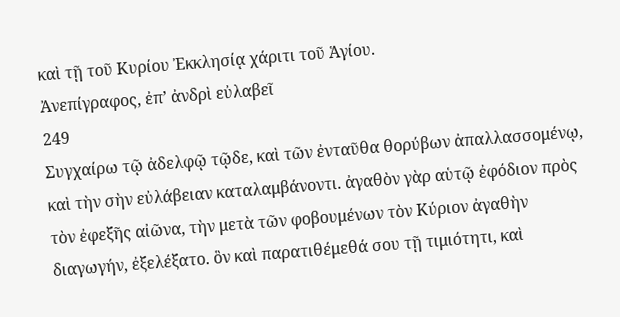καὶ τῇ τοῦ Κυρίου Ἐκκλησίᾳ χάριτι τοῦ Ἁγίου.
Ἀνεπίγραφος, ἐπʼ ἀνδρὶ εὐλαβεῖ
249
Συγχαίρω τῷ ἀδελφῷ τῷδε, καὶ τῶν ἐνταῦθα θορύβων ἀπαλλασσομένῳ, καὶ τὴν σὴν εὐλάβειαν καταλαμβάνοντι. ἀγαθὸν γὰρ αὑτῷ ἐφόδιον πρὸς τὸν ἐφεξῆς αἰῶνα, τὴν μετὰ τῶν φοβουμένων τὸν Κύριον ἀγαθὴν διαγωγήν, ἐξελέξατο. ὃν καὶ παρατιθέμεθά σου τῇ τιμιότητι, καὶ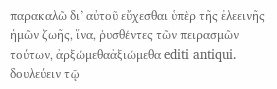παρακαλῶ δι’ αὐτοῦ εὔχεσθαι ὑπὲρ τῆς ἐλεεινῆς ἡμῶν ζωῆς, ἵνα, ῥυσθέντες τῶν πειρασμῶν τούτων, ἀρξώμεθαἀξιώμεθα editi antiqui. δουλεύειν τῷ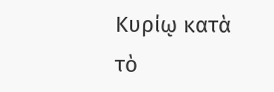Κυρίῳ κατὰ τὸ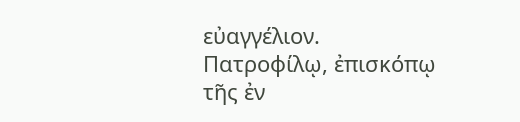εὐαγγέλιον.
Πατροφίλῳ, ἐπισκόπῳ τῆς ἐν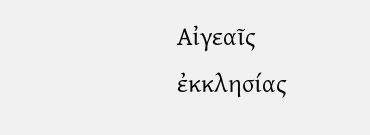Αἰγεαῖς ἐκκλησίας